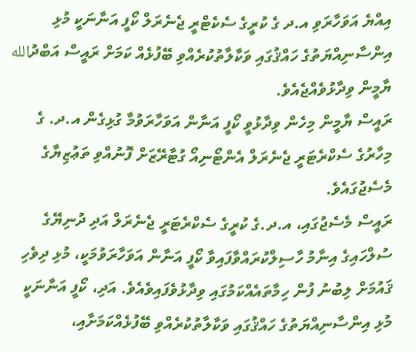އިއްޔެ އަވަހާރަވި އ.ދ ގެ ކުރީގެ ސެކެޓްރީ ޖެނެރަލް ކޯފީ އަނާނަކީ މުޅި އިންސާނިއްޔަތުގެ ހައްޤުގައި ވަކާލާތުކުރެއްވި ބޭފުޅެއް ކަމަށް ރައީސް އަބްދުالله ޔާމީން ވިދާޅުވެއްޖެއެވެ.
ރައީސް ޔާމީން މިހެން ވިދާޅުވީ ކޯފީ އަނާން އަވަހާރަވުމާ ގުޅިގެން އ.ދ. ގެ މިހާރުގެ ސެކްރެޓަރީ ޖެނެރަލް އެންޓޯނިއޯ ގުޓާރޭޒަށް ފޮނުއްވި ތަޢުޒިޔާގެ މެސެޖުގައެވެ.
ރައީސް މެސެޖުގައި، އ.ދ.ގެ ކުރީގެ ސެކްރެޓަރީ ޖެނެރަލް އަދި ދުނިޔޭގެ ސުލްހައިގެ އިނާމު ހާސިލްކުރައްވާފައިވާ ކޯފީ އަނާން އަވަހާރަވުމަކީ، މުޅި ދިވެހި ޤައުމަށް ލިބުނު ފުން ހިމާތައެއްކަމުގައި ވިދާޅުވެފައިވެއެވެ. އަދި، ކޯފީ އަނާނަކީ މުޅި އިންސާނިއްޔަތުގެ ހައްޤުގައި ވަކާލާތުކުރެއްވި ބޭފުޅެއްކަމަށާއި،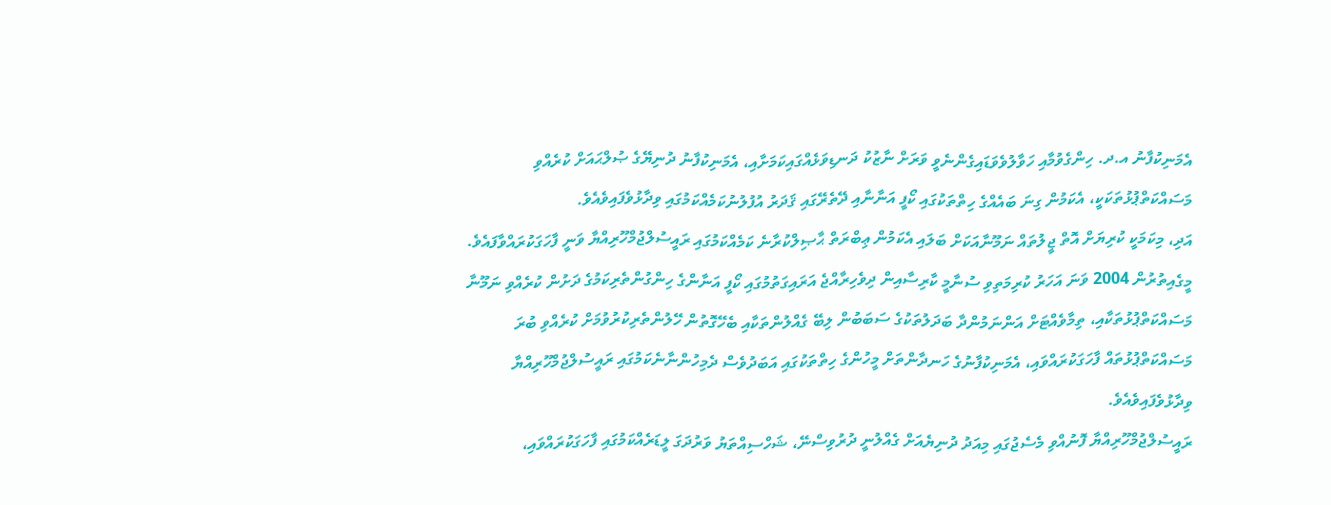އެމަނިކުފާނު އ.ދ. ހިންގެވުމާއި ހަވާލުވެވަޑައިގެންނެވީ ވަރަށް ނާޒުކު ދަނޑިވަޅެއްގައިކަމަށާއި، އެމަނިކުފާނު ދުނިޔޭގެ ޞުލްޙައަށް ކުރެއްވި މަސައްކަތްޕުޅުތަކަކީ، އެކަމުން ގިނަ ބައެއްގެ ހިތްތަކުގައި ކޯފީ އަނާނާއި ދޭތެރޭގައި ޤަދަރު އުފުލުނުކަމެއްކަމުގައި ވިދާޅުވެފައިވެއެވެ.
އަދި، މިކަމަކީ ކުރިޔަށް އޮތް ޖީލުތައް ނަމޫނާއަކަށް ބަލައި އެކަމުން ޢިބްރަތް ޙާޞިލްކުރާނެ ކަމެއްކަމުގައި ރައީސުލްޖުމްހޫރިއްޔާ ވަނީ ފާހަގަކުރައްވާފައެވެ.
މީގެއިތުރުން 2004 ވަނަ އަހަރު ކުރިމަތިވި ސުނާމީ ކާރިސާއިން ދިވެހިރާއްޖެ އަރައިގަތުމުގައި ކޯފީ އަނާންގެ ހިންގުންތެރިކަމުގެ ދަށުން ކުރެއްވި ނަމޫނާ މަސައްކަތްޕުޅުތަކާއި، ތިމާވެއްޓަށް އަންނަމުންދާ ބަދަލުތަކުގެ ސަބަބުން ލިބޭ ގެއްލުންތަކާއި ބެހޭގޮތުން ހޭލުންތެރިކުރުވުމަށް ކުރެއްވި ބުރަ މަސައްކަތްޕުޅުތައް ފާހަގަކުރައްވައި، އެމަނިކުފާނުގެ ހަނދާންތަށް މީހުންގެ ހިތްތަކުގައި އަބަދުވެސް ދެމިހުންނާނެކަމުގައި ރައީސުލްޖުމްހޫރިއްޔާ ވިދާޅުވެފައިވެއެވެ.
ރައީސުލްޖުމްހޫރިއްޔާ ފޮނުއްވި މެސެޖުގައި މިއަދު ދުނިޔެއަށް ގެއްލުނީ ދުރުވިސްނޭ، ޝަހްސިއްތަޔު ވަރުދަގަ ލީޑަރެއްކަމުގައި ފާހަގަކުރައްވައި،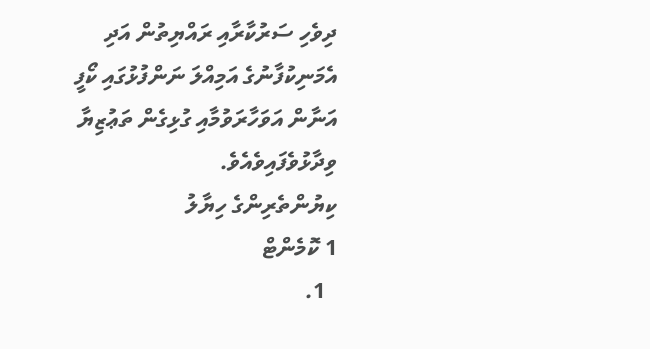ދިވެހި ސަރުކާރާއި ރައްޔިތުން އަދި އެމަނިކުފާނުގެ އަމިއްލަ ނަންފުޅުގައި ކޯފީ އަނާން އަވަހާރަވުމާއި ގުޅިގެން ތަޢުޒިޔާ ވިދާޅުވެފައިވެއެވެ.
ކިޔުންތެރިންގެ ހިޔާލު
1 ކޮމެންޓް
  1.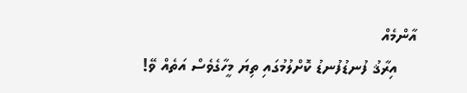އާންމެއް
    އިރާޤު ފުނޑުފުނޑު ކޮށްލުމުގައި ތިޔަ މީހާގެވެސް އަތެއް ވޭ!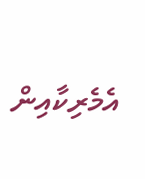އެމެރިކާއިން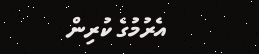އެރުމުގެ ކުރިން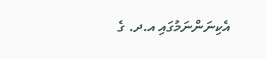އެކިނަންނަމުގައި އ.ދ. ގެ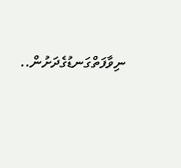ނިވާފަތްގަނޑުގެދަށުން..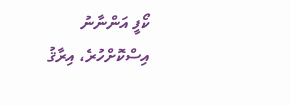ކޯފީ އަންނާނު އިސްކޮށްހުރެ، އިރާޤު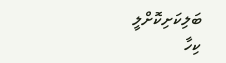ބަލިކަށިކޮށްލީ ކިހާ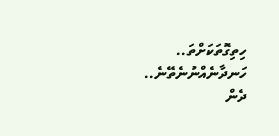ހިތިގޮތަކަށްތަ.. ހަނދާނެއްނުނެތޭނެ.. ދެން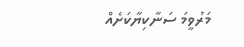މަރުވީމަ ސަނާކިޔާކަށެއް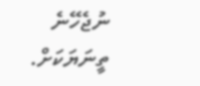ނުޖެހޭނެ ތީނަޔަކަށް.